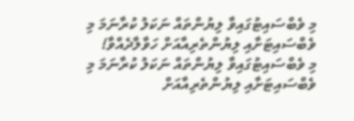މި ވެބްސައިޓުގައިވާ ލިޔުންތައް ނަކަލު ކުރާނަމަ މި ވެބްސައިޓަށާއި ލިޔުންތެރިއާއަށް ހަވާލާދެއްވާ!
މި ވެބްސައިޓުގައިވާ ލިޔުންތައް ނަކަލު ކުރާނަމަ މި ވެބްސައިޓަށާއި ލިޔުންތެރިއާއަށް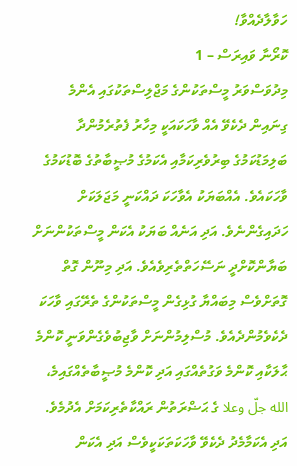ހަވާލާދެއްވާ!
ކޮރޯނާ ވައިރަސް – 1
މިދުވަސްވަރު މީސްތަކުންގެ މަޖްލިސްތަކުގައި އެންމެ ގިނައިން ދެކެވޭ އެއް ވާހަކައަކީ މިހާރު ފެތުރެމުންދާ ބަލިމަޑުކަމުގެ ބިރުވެރިކަމާއި އެކަމުގެ މުޞީބާތުގެ ބޮޑުކަމުގެ ވާހަކައެވެ. އެއްބަޔަކު އެވާހަކަ ދައްކަނީ މަޖަލަކަށް ހަދައިގެންނެވެ. އަދި އަނެއް ބަޔަކު އެކަން މީސްތަކުންނަށް ބަޔާންކޮށްދީ ނަސޭހަތްތެރިވެއެވެ. އަދި މިނޫން ގޮތް ގޮތަށްވެސް މިބައްޔާ ގުޅިގެން މީސްތަކުންގެ ތެރޭގައި ވާހަކަ ދެކެވެމުންދެއެވެ. މުސްލިމުންނަށް ވާޖިބުވެގެންވަނީ ކޮންމެ ޙާލަކާއި ކޮންމެ ވަގުތެއްގައި އަދި ކޮންމެ މުޞީބާތެއްގައިމެ، الله جلّ وعلا ގެ ޙަޟްރަތުން ރައްކާތެރިކަމަށް އެދުމެވެ. އަދި އެކަމާމެދު ދެކެވޭ ވާހަކަތަކަކީވެސް އަދި އެކަން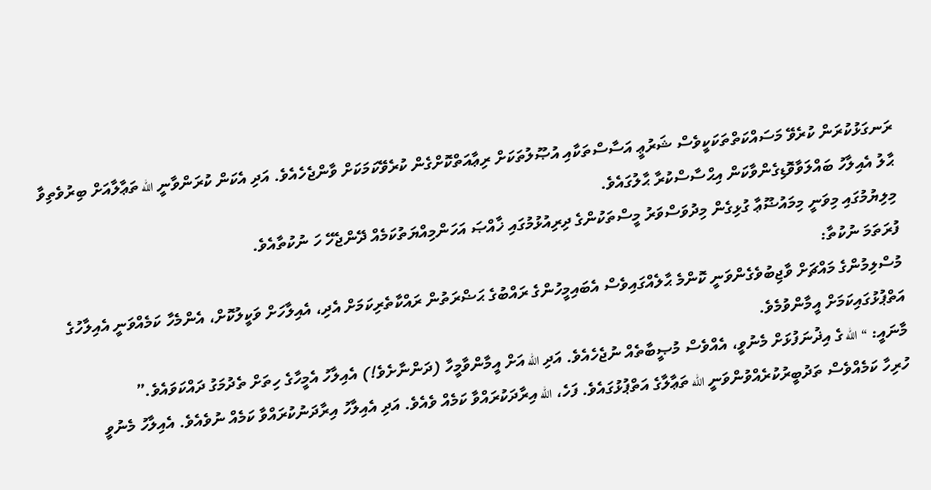ރަނގަޅުކުރަން ކުރެވޭ މަސައްކަތްތަކަކީވެސް ޝަރުޢީ އަސާސްތަކާއި އުޞޫލުތަކަށް ރިޢާއަތްކޮށްގެން ކުރެވޭކަމަކަށް ވާންޖެހެއެވެ. އަދި އެކަން ކުރަންވާނީ الله ތަޢާލާއަށް ބިރުވެތިވާ ޙާލު އެއިލާހު ބައްލަވާވޮޑިގެންވާކަން އިޙްސާސްކުރާ ޙާލުގައެވެ.
މިލިޔުމުގައި މިވަނީ މިމައުޟޫޢާ ގުޅިގެން މިދުވަސްވަރު މީސްތަކުންގެ ދިރިއުޅުމުގައި ޚާއްޞަ އަހަންމިއްޔަތުކަމެއް ދޭންޖެހޭ ހަ ނުކުތާއެވެ.
ފުރަތަމަ ނުކުތާ:
މުސްލިމުންގެ މައްޗަށް ވާޖިބުވެގެންވަނީ ކޮންމެ ޙާލެއްގައިވެސް އެބައިމީހުންގެ ރައްބުގެ ޙަޟްރަތުން ރައްކާތެރިކަމަށް އެދި، އެއިލާހަށް ވަކީލުކޮށް، އެންމެހާ ކަމެއްވަނީ އެއިލާހުގެ އަތްޕުޅުގައިކަމަށް އީމާންވުމެވެ.
މާނައީ: “الله ގެ އިޛުނަފުޅަށް މެނުވީ، އެއްވެސް މުޞީބާތެއް ނުޖެހެއެވެ. އަދި الله އަށް އީމާންވާމީހާ (ދަންނާށެވެ!) އެއިލާހު އެމީހާގެ ހިތަށް ތެދުމަގު ދައްކަވައެވެ.”
ހުރިހާ ކަމެއްވެސް ތަދުބީރުކުރެއްވުންވަނީ الله ތަޢާލާގެ އަތްޕުޅުގައެވެ. ފަހެ، الله އިރާދަކުރައްވާ ކަމެއް ވެއެވެ. އަދި އެއިލާހު އިރާދަނުކުރައްވާ ކަމެއް ނުވެއެވެ. އެއިލާހު މެނުވީ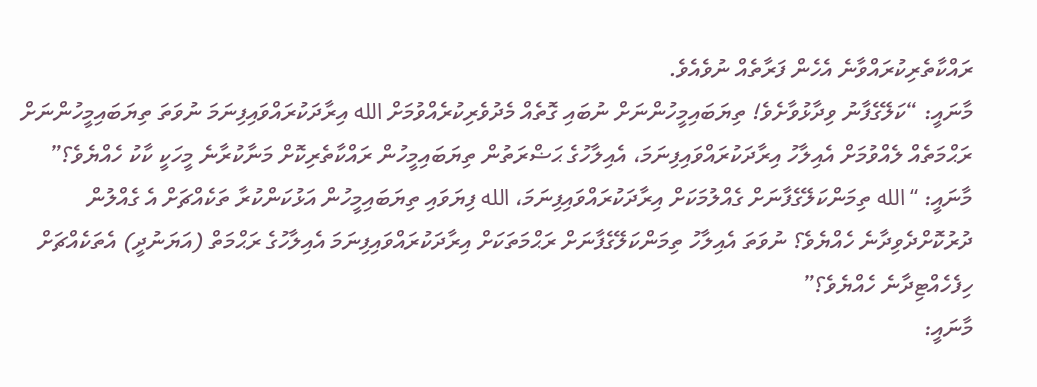ރައްކާތެރިކުރައްވާނެ އެހެން ފަރާތެއް ނުވެއެވެ.
މާނައީ: “ކަލޭގެފާނު ވިދާޅުވާށެވެ! ތިޔަބައިމީހުންނަށް ނުބައި ގޮތެއް މެދުވެރިކުރެއްވުމަށް الله އިރާދަކުރައްވައިފިނަމަ ނުވަތަ ތިޔަބައިމީހުންނަށް ރަޙްމަތެއް ލެއްވުމަށް އެއިލާހު އިރާދަކުރައްވައިފިނަމަ، އެއިލާހުގެ ޙަޟްރަތުން ތިޔަބައިމީހުން ރައްކާތެރިކޮށް މަނާކުރާނެ މީހަކީ ކާކު ހެއްޔެވެ؟”
މާނައީ: “الله ތިމަންކަލޭގެފާނަށް ގެއްލުމަކަށް އިރާދަކުރައްވައިފިނަމަ، الله ފިޔަވައި ތިޔަބައިމީހުން އަޅުކަންކުރާ ތަކެއްޗަށް އެ ގެއްލުން ދުރުކޮށްދެވިދާނެ ހެއްޔެވެ؟ ނުވަތަ އެއިލާހު ތިމަންކަލޭގެފާނަށް ރަޙްމަތަކަށް އިރާދަކުރައްވައިފިނަމަ އެއިލާހުގެ ރަޙްމަތް (އަޔަނުދީ) އެތަކެއްޗަށް ހިފެހެއްޓިދާނެ ހެއްޔެވެ؟”
މާނައީ: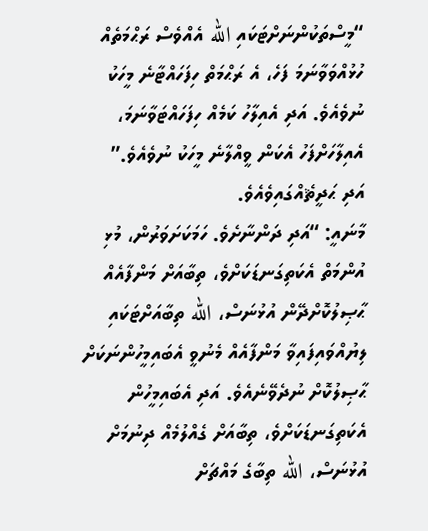“މީސްތަކުންނަށްޓަކައި الله އެއްވެސް ރަޙްމަތެއް ހުޅުއްވަވާނަމަ ފަހެ، އެ ރަޙްމަތް ހިފަހައްޓާނެ މީހަކު ނުވެއެވެ. އަދި އެއިލާހު ކަމެއް ހިފަހައްޓަވާނަމަ، އެއިލާހަށްފަހު އެކަން ވީއްލާނެ މީހަކު ނުވެއެވެ.”
އަދި ޙަދީޘެއްގައިވެއެވެ.
މާނައީ: “އަދި ދަންނާށެވެ. ހަމަކަށަވަރުން، މުޅި އުންމަތް އެކަތިގަނޑަކަށްވެ، ތިބާއަށް މަންފާއެއް ޙާޞިލުކޮށްދޭން އުޅުނަސް، الله ތިބާއަށްޓަކައި ލިޔުއްވައިފައިވާ މަންފާއެއް މެނުވީ އެބައިމީހުންނަކަށް ޙާޞިލުކޮށް ނުދެވޭނެއެވެ. އަދި އެބައިމީހުން އެކަތިގަނޑަކަށްވެ، ތިބާއަށް ގެއްލުމެއް ދިނުމަށް އުޅުނަސް، الله ތިބާގެ މައްޗަށް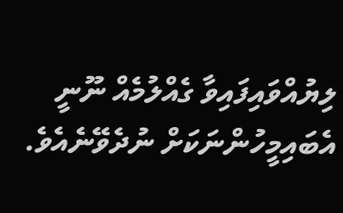ލިޔުއްވައިފައިވާ ގެއްލުމެއް ނޫނީ އެބައިމީހުންނަކަށް ނުދެވޭނެއެވެ.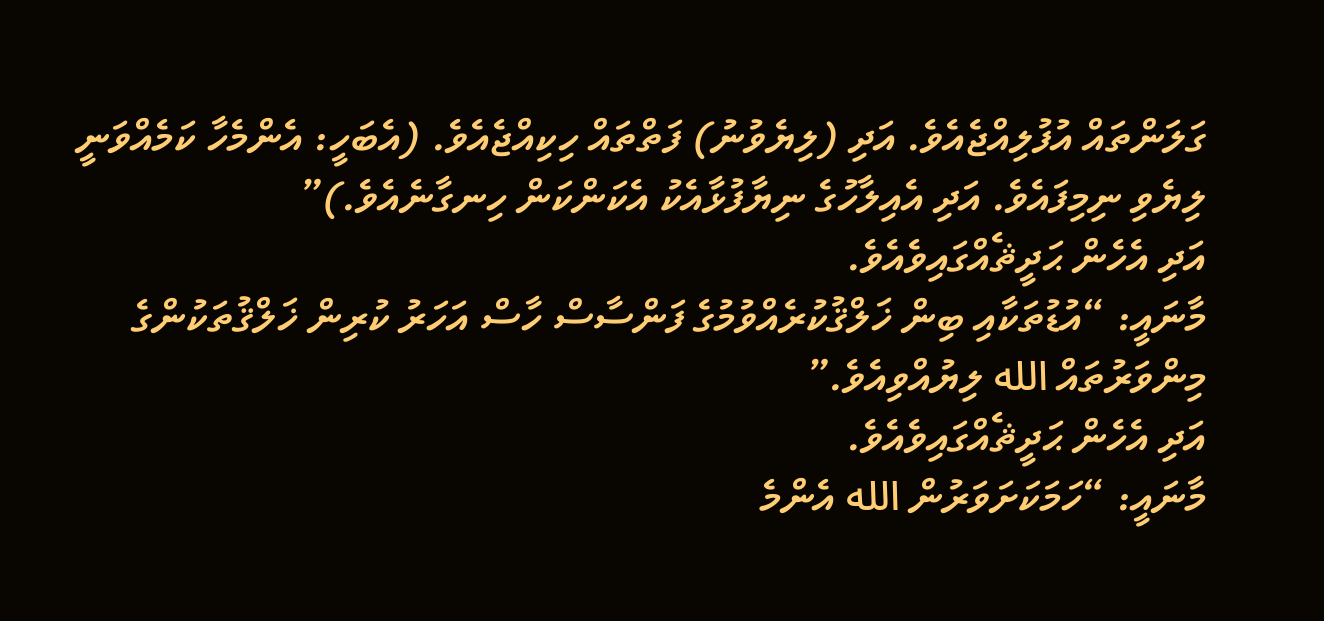ގަލަންތައް އުފުލިއްޖެއެވެ. އަދި (ލިޔެވުނު) ފަތްތައް ހިކިއްޖެއެވެ. (އެބަހީ: އެންމެހާ ކަމެއްވަނީ ލިޔެވި ނިމިފައެވެ. އަދި އެއިލާހުގެ ނިޔާފުޅާއެކު އެކަންކަން ހިނގާނެއެވެ.)”
އަދި އެހެން ޙަދީޘެއްގައިވެއެވެ.
މާނައީ: “އުޑުތަކާއި ބިން ޚަލްޤުކުރެއްވުމުގެ ފަންސާސް ހާސް އަހަރު ކުރިން ޚަލްޤުތަކުންގެ މިންވަރުތައް الله ލިޔުއްވިއެވެ.”
އަދި އެހެން ޙަދީޘެއްގައިވެއެވެ.
މާނައީ: “ހަމަކަށަވަރުން الله އެންމެ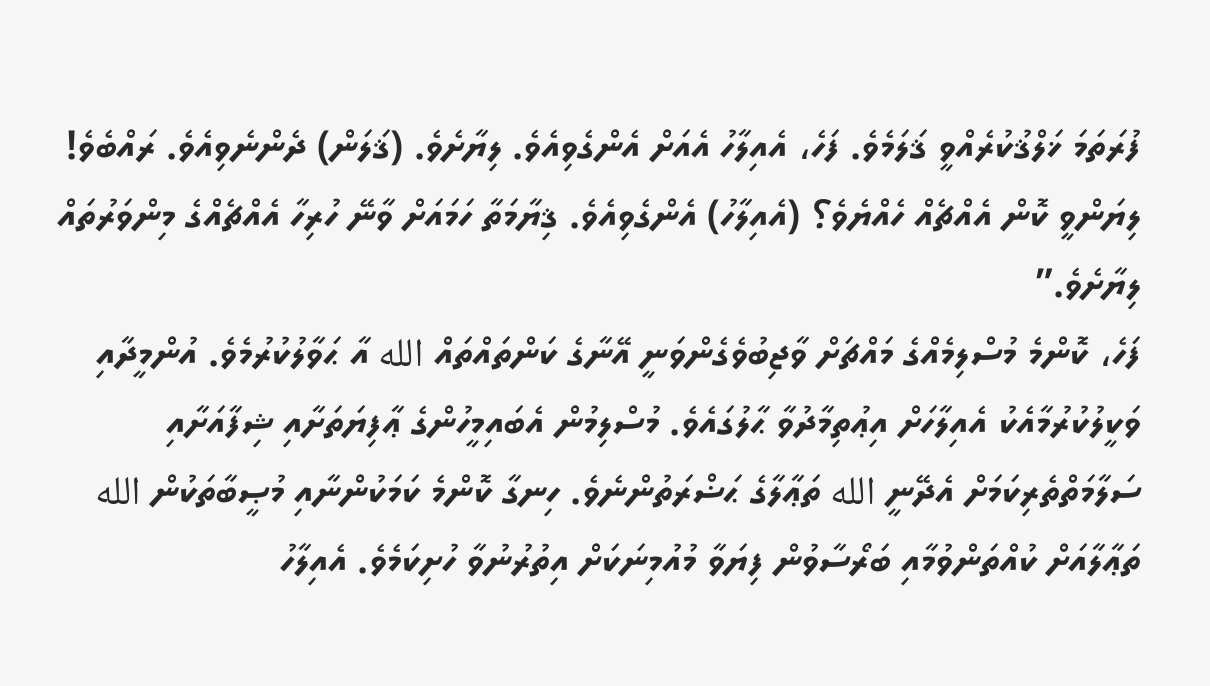ފުރަތަމަ ޚަލްޤުކުރެއްވީ ޤަލަމެވެ. ފަހެ، އެއިލާހު އެއަށް އެންގެވިއެވެ. ލިޔާށެވެ. (ޤަލަން) ދެންނެވިއެވެ. ރައްބެވެ! ލިޔަންވީ ކޮން އެއްޗެއް ހެއްޔެވެ؟ (އެއިލާހު) އެންގެވިއެވެ. ޤިޔާމަތާ ހަމައަށް ވާނޭ ހުރިހާ އެއްޗެއްގެ މިންވަރުތައް ލިޔާށެވެ.”
ފަހެ، ކޮންމެ މުސްލިމެއްގެ މައްޗަށް ވާޖިބުވެގެންވަނީ އޭނާގެ ކަންތައްތައް الله އާ ޙަވާލުކުރުމެވެ. އުންމީދާއި ވަކީލުކުރުމާއެކު އެއިލާހަށް އިޢުތިމާދުވާ ޙާލުގައެވެ. މުސްލިމުން އެބައިމީހުންގެ ޢާފިޔަތަށާއި ޝިފާއަށާއި ސަލާމަތްތެރިކަމަށް އެދޭނީ الله ތަޢާލާގެ ޙަޟްރަތުންނެވެ. ހިނގާ ކޮންމެ ކަމަކުންނާއި މުޞީބާތަކުން الله ތަޢާލާއަށް ކުއްތަންވުމާއި ބަރޯސާވުން ފިޔަވާ މުއުމިނަކަށް އިތުރުނުވާ ހުށިކަމެވެ. އެއިލާހު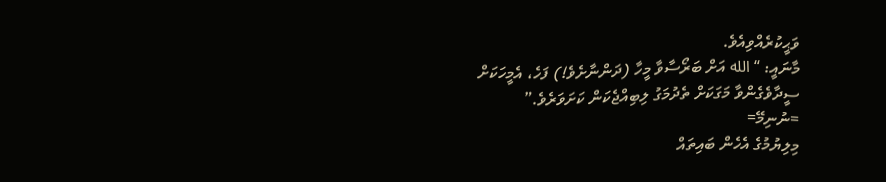ވަޙީކުރެއްވިއެވެ.
މާނައީ: “الله އަށް ބަރޯސާވާ މީހާ (ދަންނާށެވެ!) ފަހެ، އެމީހަކަށް ސީދާވެގެންވާ މަގަކަށް ތެދުމަގު ލިބިއްޖެކަން ކަށަވަރެވެ.”
=ނުނިމޭ=
މިލިޔުމުގެ އެހެން ބައިތައް